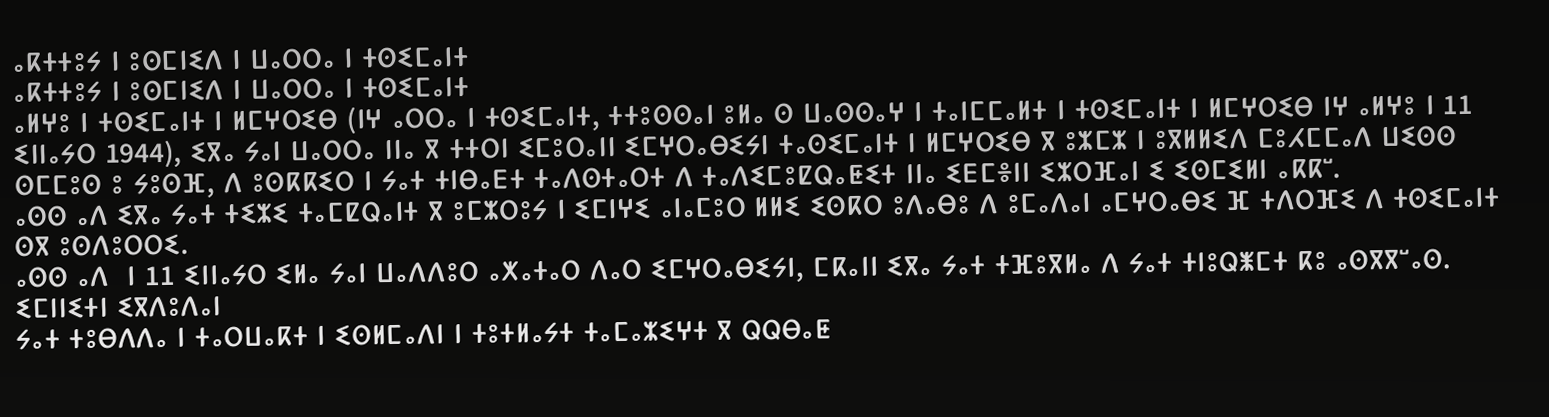ⴰⴽⵜⵜⵓⵢ ⵏ ⵓⵙⵎⵏⵉⴷ ⵏ ⵡⴰⵔⵔⴰ ⵏ ⵜⵙⵉⵎⴰⵏⵜ
ⴰⴽⵜⵜⵓⵢ ⵏ ⵓⵙⵎⵏⵉⴷ ⵏ ⵡⴰⵔⵔⴰ ⵏ ⵜⵙⵉⵎⴰⵏⵜ
ⴰⵍⵖⵓ ⵏ ⵜⵙⵉⵎⴰⵏⵜ ⵏ ⵍⵎⵖⵔⵉⴱ (ⵏⵖ ⴰⵔⵔⴰ ⵏ ⵜⵙⵉⵎⴰⵏⵜ, ⵜⵜⵓⵙⵙⴰⵏ ⵓⵍⴰ ⵙ ⵡⴰⵙⵙⴰⵖ ⵏ ⵜⴰⵏⵎⵎⴰⵍⵜ ⵏ ⵜⵙⵉⵎⴰⵏⵜ ⵏ ⵍⵎⵖⵔⵉⴱ ⵏⵖ ⴰⵍⵖⵓ ⵏ 11 ⵉⵏⵏⴰⵢⵔ 1944), ⵉⴳⴰ ⵢⴰⵏ ⵡⴰⵔⵔⴰ ⵏⵏⴰ ⴳ ⵜⵜⵔⵏ ⵉⵎⵓⵔⴰⵏⵏ ⵉⵎⵖⵔⴰⴱⵉⵢⵏ ⵜⴰⵙⵉⵎⴰⵏⵜ ⵏ ⵍⵎⵖⵔⵉⴱ ⴳ ⵓⵣⵎⵣ ⵏ ⵓⴳⵍⵍⵉⴷ ⵎⵓⵃⵎⵎⴰⴷ ⵡⵉⵙⵙ ⵙⵎⵎⵓⵙ ⵓ ⵢⵓⵙⴼ, ⴷ ⵓⵙⴽⴽⵉⵔ ⵏ ⵢⴰⵜ ⵜⵏⴱⴰⴹⵜ ⵜⴰⴷⵙⵜⴰⵔⵜ ⴷ ⵜⴰⴷⵉⵎⵓⵇⵕⴰⵟⵉⵜ ⵏⵏⴰ ⵉⴹⵎⴻⵏⵏ ⵉⵣⵔⴼⴰⵏ ⵉ ⵉⵙⵎⵉⵍⵏ ⴰⴽⴽⵯ.
ⴰⵙⵙ ⴰⴷ ⵉⴳⴰ ⵢⴰⵜ ⵜⵉⵣⵉ ⵜⴰⵎⵇⵕⴰⵏⵜ ⴳ ⵓⵎⵣⵔⵓⵢ ⵏ ⵉⵎⵏⵖⵉ ⴰⵏⴰⵎⵓⵔ ⵍⵍⵉ ⵉⵙⴽⵔ ⵓⴷⴰⴱⵓ ⴷ ⵓⵎⴰⴷⴰⵏ ⴰⵎⵖⵔⴰⴱⵉ ⴼ ⵜⴷⵔⴼⵉ ⴷ ⵜⵙⵉⵎⴰⵏⵜ ⵙⴳ ⵓⵙⴷⵓⵔⵔⵉ.
ⴰⵙⵙ ⴰⴷ  ⵏ 11 ⵉⵏⵏⴰⵢⵔ ⵉⵍⴰ ⵢⴰⵏ ⵡⴰⴷⴷⵓⵔ ⴰⵅⴰⵜⴰⵔ ⴷⴰⵔ ⵉⵎⵖⵔⴰⴱⵉⵢⵏ, ⵎⴽⴰⵏⵏ ⵉⴳⴰ ⵢⴰⵜ ⵜⴼⵓⴳⵍⴰ ⴷ ⵢⴰⵜ ⵜⵏⵓⵕⵥⵎⵜ ⴽⵓ ⴰⵙⴳⴳⵯⴰⵙ.
ⵉⵎⵏⵏⵉⵜⵏ ⵉⴳⴷⵓⴷⴰⵏ
ⵢⴰⵜ ⵜⵓⴱⴷⴷⴰ ⵏ ⵜⴰⵔⵡⴰⴽⵜ ⵏ ⵉⵙⵍⵎⴰⴷⵏ ⵏ ⵜⵓⵜⵍⴰⵢⵜ ⵜⴰⵎⴰⵣⵉⵖⵜ ⴳ ⵕⵕⴱⴰⵟ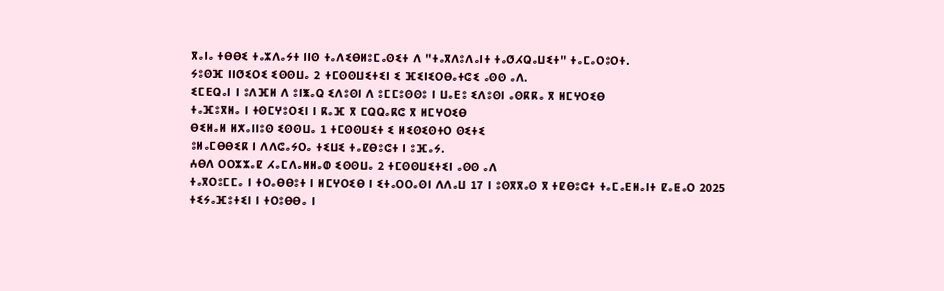ⴳⴰⵏⴰ ⵜⴱⴱⵉ ⵜⴰⵣⴷⴰⵢⵜ ⵏⵏⵙ ⵜⴰⴷⵉⴱⵍⵓⵎⴰⵙⵉⵜ ⴷ "ⵜⴰⴳⴷⵓⴷⴰⵏⵜ ⵜⴰⵚⵃⵕⴰⵡⵉⵜ" ⵜⴰⵎⴰⵔⵓⵔⵜ.
ⵢⵓⵙⴼ ⵏⵏⵚⵉⵔⵉ ⵉⵙⵙⵡⴰ 2 ⵜⵎⵙⵙⵡⵉⵜⵉⵏ ⵉ ⴼⵉⵏⵉⵔⴱⴰⵜⵛⵉ ⴰⵙⵙ ⴰⴷ.
ⵉⵎⴹⵕⴰⵏ ⵏ ⵓⴷⴼⵍ ⴷ ⵓⵏⵥⴰⵕ ⵉⴷⵓⵙⵏ ⴷ ⵓⵎⵎⵓⵙⵙⵓ ⵏ ⵡⴰⴹⵓ ⵉⴷⵓⵙⵏ ⴰⵙⴽⴽⴰ ⴳ ⵍⵎⵖⵔⵉⴱ
ⵜⴰⴼⵓⴳⵍⴰ ⵏ ⵜⵙⵎⵖⵓⵔⵉⵏ ⵏ ⴽⴰⴼ ⴳ ⵎⵕⵕⴰⴽⵛ ⴳ ⵍⵎⵖⵔⵉⴱ
ⴱⵉⵍⴰⵍ ⵍⵅⴰⵏⵏⵓⵙ ⵉⵙⵙⵡⴰ 1 ⵜⵎⵙⵙⵡⵉⵜ ⵉ ⵍⵉⵙⵉⵙⵜⵔ ⵙⵉⵜⵉ
ⵓⵍⴰⵎⴱⴱⵉⴽ ⵏ ⴷⴷⵛⴰⵢⵔⴰ ⵜⵉⵡⵉ ⵜⴰⵇⴱⵓⵛⵜ ⵏ ⵓⴼⴰⵢ.
ⵄⴱⴷ ⵔⵔⵣⵣⴰⵇ ⵃⴰⵎⴷⴰⵍⵍⴰⵀ ⵉⵙⵙⵡⴰ 2 ⵜⵎⵙⵙⵡⵉⵜⵉⵏ ⴰⵙⵙ ⴰⴷ
ⵜⴰⴳⵔⵓⵎⵎⴰ ⵏ ⵜⵔⴰⴱⴱⵓⵜ ⵏ ⵍⵎⵖⵔⵉⴱ ⵏ ⵉⵜⴰⵔⵔⴰⵙⵏ ⴷⴷⴰⵡ 17 ⵏ ⵓⵙⴳⴳⴰⵙ ⴳ ⵜⵇⴱⵓⵛⵜ ⵜⴰⵎⴰⴹⵍⴰⵏⵜ ⵇⴰⵟⴰⵔ 2025
ⵜⵉⵢⴰⴼⵓⵜⵉⵏ ⵏ ⵜⵔⵓⴱⴱⴰ ⵏ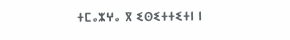ⵜⵎⴰⵣⵖⴰ ⴳ ⵉⵙⵉⵜⵜⵉⵜⵏ ⵏ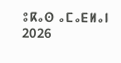ⵓⴽⴰⵙ ⴰⵎⴰⴹⵍⴰⵏ 2026